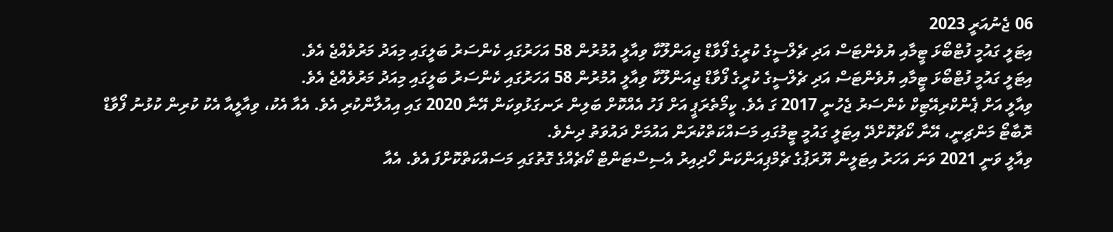06 ޖެނުއަރީ 2023
އިޓަލީ ގައުމީ ފުޓްބޯޅަ ޓީމާއި ޔުވެންޓަސް އަދި ޗެލްސީގެ ކުރީގެ ފޯވާޑް ޖިއަންލޫކާ ވިއާލީ އުމުރުން 58 އަހަރުގައި ކެންސަރު ބަލީގައި މިއަދު މަރުވެއްޖެ އެވެ.
އިޓަލީ ގައުމީ ފުޓްބޯޅަ ޓީމާއި ޔުވެންޓަސް އަދި ޗެލްސީގެ ކުރީގެ ފޯވާޑް ޖިއަންލޫކާ ވިއާލީ އުމުރުން 58 އަހަރުގައި ކެންސަރު ބަލީގައި މިއަދު މަރުވެއްޖެ އެވެ.
ވިއާލީ އަށް ޕެންކްރިއޭޓިކް ކެންސަރު ޖެހުނީ 2017 ގަ އެވެ. ކީމޯތެރަޕީ އަށް ފަހު އެއްކޮށް ބަލިން ރަނގަޅުވިކަން އޭނާ 2020 ގައި އިއުލާންކުރި އެވެ. އެއާ އެކު، ވިއާލީއާ އެކު ކުރިން ކުޅުނު ފޯވާޑް ރޮބާޓޯ މަންޗިނީ، އޭނާ ކޯޗުކޮށްދޭ އިޓަލީ ގައުމީ ޓީމުގައި މަސައްކަތްކުރަން އައުމަށް ދައުވަތު ދިނެވެ.
ވިއާލީ ވަނީ 2021 ވަނަ އަހަރު އިޓަލީން ޔޫރަޕުގެ ޗެމްޕިއަންކަން ހޯދިއިރު އެސިސްޓަންޓް ކޯޗެއްގެ ގޮތުގައި މަސައްކަތްކޮށްފަ އެވެ. އެއާ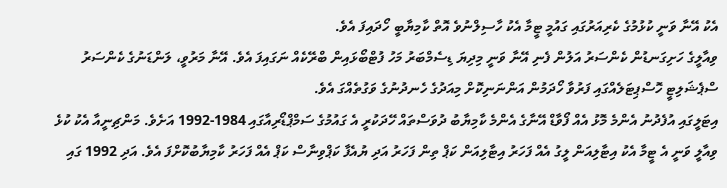އެކު އޭނާ ވަނީ ކުޅުމުގެ ކެރިއަރުގައި ގައުމީ ޓީމާ އެކު ހާސިލްނުވެ އޮތް ކާމިޔާބީ ހޯދައިފަ އެވެ.
ވިއާލީގެ ހަށިގަނޑުން ކެންސަރު އަލުން ފެނި އޭނާ ވަނީ މިދިޔަ ޑިސެމްބަރު މަހު ފުޓްބޯޅައިން ބްރޭކެއް ނަގައިފަ އެވެ. އޭނާ މަރުވީ، ލަންޑަނުގެ ކެންސަރު ސްޕެޝަލިޓީ ހޮސްޕިޓަލެއްގައި ފަރުވާ ހޯދަމުން އަންނަނިކޮށް މިއަދުގެ ހެނދުނުގެ ވަގުތެއްގަ އެވެ.
އިޓަލީގައި އުފެދުނު އެންމެ މޮޅު އެއް ފޯވާޑް އޭނާގެ އެންމެ ކާމިޔާބު ދުވަސްތައް ހޭދަކުރީ އެ ގައުމުގެ ސަމްޕްޑޯރިއާގައި 1984-1992 އަށެވެ. މަންޗިނީއާ އެކު ކުޅެ ވިއާލީ ވަނީ އެ ޓީމާ އެކު އިޓާލިއަން ލީގު އެއް ފަހަރު އިޓާލިއަން ކަޕް ތިން ފަހަރު އަދި ޔުއެފާ ކަޕްވިނާސް ކަޕް އެއް ފަހަރު ކާމިޔާބުކޮށްފަ އެވެ. އަދި 1992 ގައި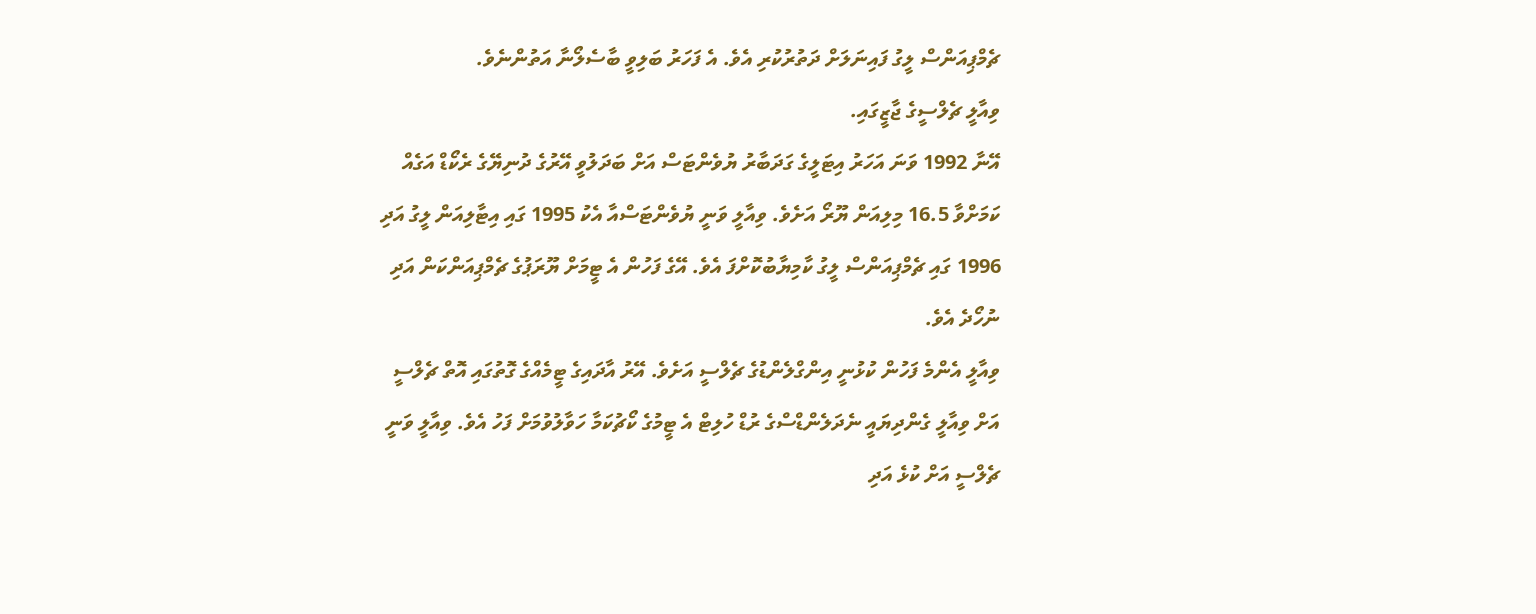ޗެމްޕިއަންސް ލީގު ފައިނަލަށް ދަތުރުކުރި އެވެ. އެ ފަހަރު ބަލިވީ ބާސެލޯނާ އަތުންނެވެ.
ވިއާލީ ޗެލްސީގެ ޖާޒީގައި.
އޭނާ 1992 ވަނަ އަހަރު އިޓަލީގެ ގަދަބާރު ޔުވެންޓަސް އަށް ބަދަލުވީ އޭރުގެ ދުނިޔޭގެ ރެކޯޑް އަގެއް ކަމަށްވާ 16.5 މިލިއަން ޔޫރޯ އަށެވެ. ވިއާލީ ވަނީ ޔުވެންޓަސްއާ އެކު 1995 ގައި އިޓާލިއަން ލީގު އަދި 1996 ގައި ޗެމްޕިއަންސް ލީގު ކާމިޔާބުކޮށްފަ އެވެ. އޭގެ ފަހުން އެ ޓީމަށް ޔޫރަޕުގެ ޗެމްޕިއަންކަން އަދި ނުހޯދެ އެވެ.
ވިއާލީ އެންމެ ފަހުން ކުޅުނީ އިންގްލެންޑުގެ ޗެލްސީ އަށެވެ. އޭރު އާދައިގެ ޓީމެއްގެ ގޮތުގައި އޮތް ޗެލްސީ އަށް ވިއާލީ ގެންދިޔައީ ނެދަލެންޑްސްގެ ރުޑް ހުލިޓް އެ ޓީމުގެ ކޯޗުކަމާ ހަވާލުވުމަށް ފަހު އެވެ. ވިއާލީ ވަނީ ޗެލްސީ އަށް ކުޅެ އަދި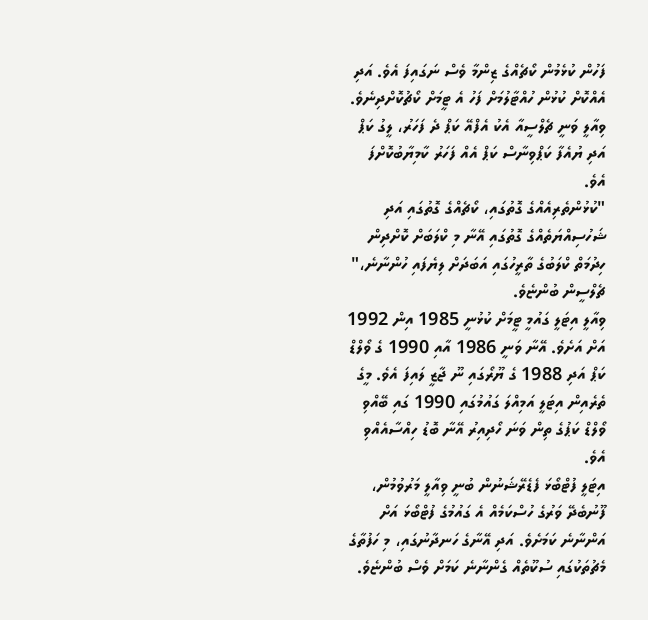ފަހުން ކުޅެމުން ކޯޗެއްގެ ޒިންމާ ވެސް ނަގައިފަ އެވެ. އަދި އެއްކޮށް ކުޅުން ހުއްޓާލުމަށް ފަހު އެ ޓީމަށް ކޯޗުކޮށްދިނެވެ. ވިއާލީ ވަނީ ޗެލްސީއާ އެކު އެފްއޭ ކަޕް ދެ ފަހަރު، ލީގު ކަޕް އަދި ޔުއެފާ ކަޕްވިނާސް ކަޕް އެއް ފަހަރު ކާމިޔާބުކޮށްފަ އެވެ.
"ކުޅުންތެރިއެއްގެ ގޮތުގައި، ކޯޗެއްގެ ގޮތުގައި އަދި ޝަހުސިއްޔަތެއްގެ ގޮތުގައި އޭނާ މި ކްލަބަށް ކޮށްދިން ހިދުމަތް ކްލަބުގެ ތާރީހުގައި އަބަދަށް ލިޔެފައި ހުންނާނެ،" ޗެލްސީން ބުންޏެވެ.
ވިއާލީ އިޓަލީ ގައުމީ ޓީމަށް ކުޅުނީ 1985 އިން 1992 އަށް އަށެވެ. އޭނާ ވަނީ 1986 އާއި 1990 ގެ ވޯލްޑް ކަޕް އަދި 1988 ގެ ޔޫރޯގައި ނޫ ޖާޒީ ލައިފަ އެވެ. މީގެ ތެރެއިން އިޓަލީ އަމިއްލަ ގައުމުގައި 1990 ގައި ބޭއްވި ވޯލްޑް ކަޕުގެ ތިން ވަނަ ހޯދިއިރު އޭނާ ބޮޑު ހިއްސާއެއްވި އެވެ.
އިޓަލީ ފުޓްބޯޅަ ފެޑެރޭޝަނުން ބުނީ ވިއާލީ މަރުވުމުން، ފޫނުބެދޭ ވަރުގެ ހުސްކަމެއް އެ ގައުމުގެ ފުޓްބޯޅަ އަށް އަންނާނެ ކަމަށެވެ. އަދި އޭނާގެ ހަނދާނުގައި، މި ހަފުތާގެ މެޗުތަކުގައި ސުކޫތެއް ގެންނާނެ ކަމަށް ވެސް ބުންޏެވެ.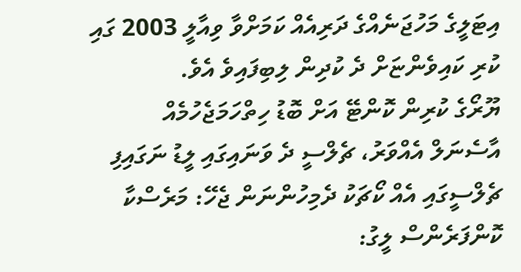އިޓަލީގެ މަހުޖަނެއްގެ ދަރިއެއް ކަމަށްވާ ވިއާލީ 2003 ގައި ކުރި ކައިވެންޏަށް ދެ ކުދިން ލިބިފައިވެ އެވެ.
ޔޫރޯގެ ކުރިން ކޮންޓޭ އަށް ބޮޑު ހިތްހަމަޖެހުމެއް
އާސެނަލް އެއްވަރު، ޗެލްސީ ދެ ވަނައިގައި ލީޑު ނަގައިފި
ޗެލްސީގައި އެއް ކޯޗަކު ދެމިހުންނަން ޖެހޭ: މަރެސްކާ
ކޮންފަރެންސް ލީގު: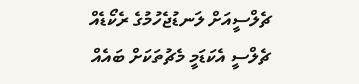ޗެލްސީއަށް ލަނޑުޖެހުމުގެ ރެކޯޑެއް
ޗެލްސީ އެކަޑަމީ މެޗުތަކަށް ބައެއް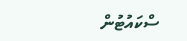ސްކައުޓުން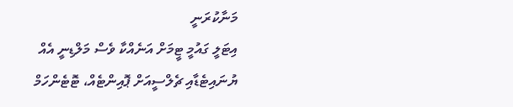މަނާކުރަނީ
އިޓަލީ ގައުމީ ޓީމަށް އަނެއްކާ ވެސް މަލްޑިނީ އެއް
ޔުނައިޓެޑާއި ޗެލްސީއަށް ޕޮއިންޓެއް، ޓޮޓެންހަމް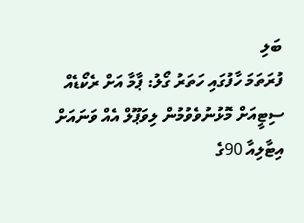ބަލި
ފުރަތަމަ ހާފުގައި ހަތަރު ގޯލު: ޕާމާ އަށް ރެކޯޑެއް
ސިޓީއަށް މޮޅުނުވެވުމުން ލިވަޕޫލް އެއް ވަނައަށް
އިޓާލިއާ 90ގެ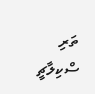ތަރި ސްކިލާޗީ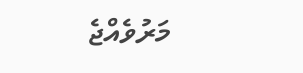މަރުވެއްޖެ